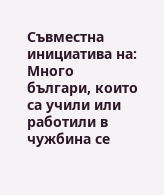Съвместна инициатива на:
Много българи, които са учили или работили в чужбина се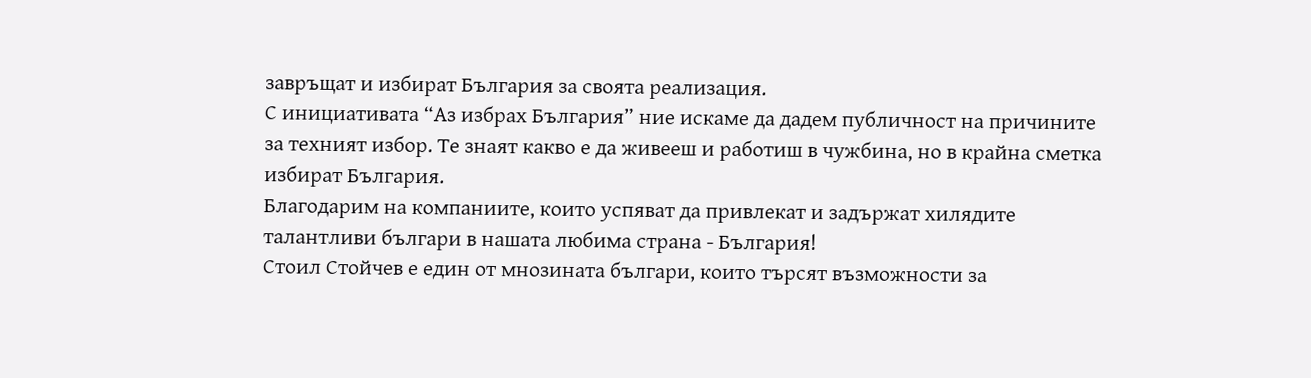завръщат и избират България за своята реализация.
С инициативата “Аз избрах България” ние искаме да дадем публичност на причините за техният избор. Те знаят какво е да живееш и работиш в чужбина, но в крайна сметка избират България.
Благодарим на компаниите, които успяват да привлекат и задържат хилядите талантливи българи в нашата любима страна - България!
Стоил Стойчев е един от мнозината българи, които търсят възможности за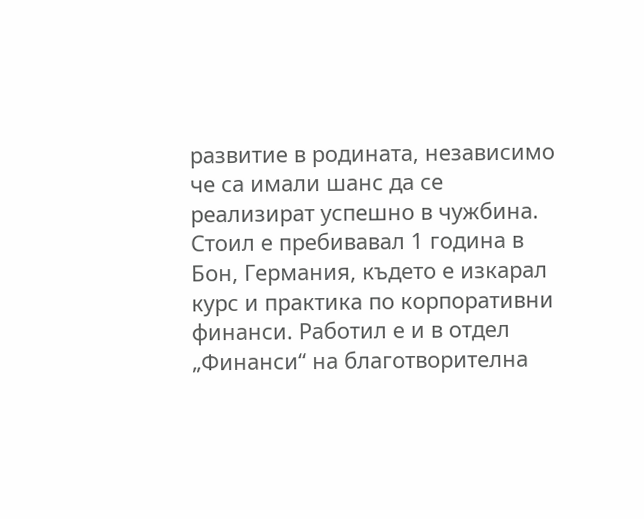развитие в родината, независимо че са имали шанс да се реализират успешно в чужбина. Стоил е пребивавал 1 година в Бон, Германия, където е изкарал курс и практика по корпоративни финанси. Работил е и в отдел „Финанси“ на благотворителна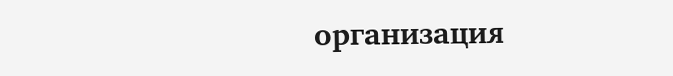организация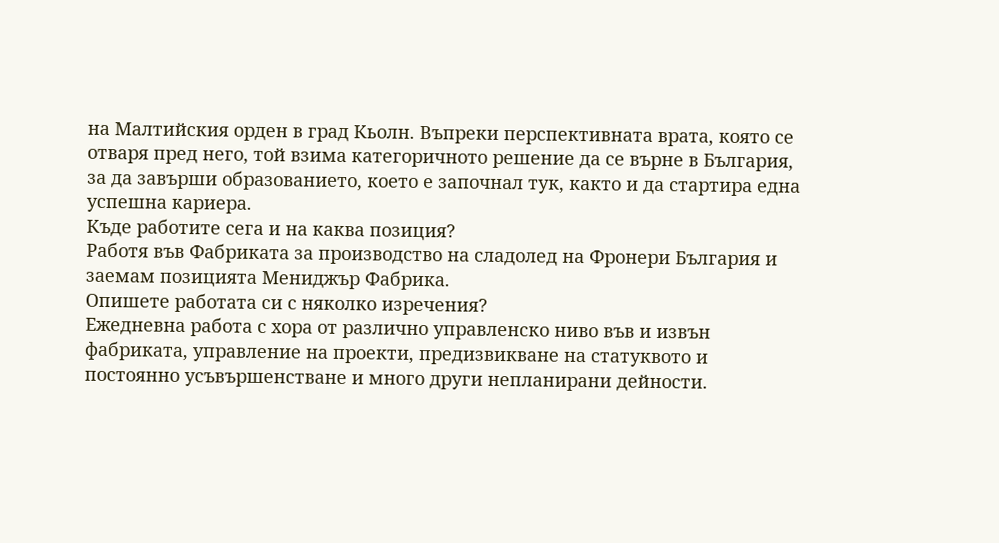на Малтийския орден в град Кьолн. Въпреки перспективната врата, която се отваря пред него, той взима категоричното решение да се върне в България, за да завърши образованието, което е започнал тук, както и да стартира една успешна кариера.
Къде работите сега и на каква позиция?
Работя във Фабриката за производство на сладолед на Фронери България и заемам позицията Мениджър Фабрика.
Опишете работата си с няколко изречения?
Ежедневна работа с хора от различно управленско ниво във и извън фабриката, управление на проекти, предизвикване на статуквото и постоянно усъвършенстване и много други непланирани дейности.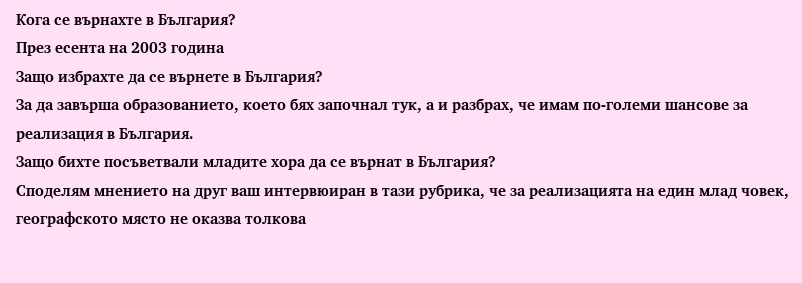Кога се върнахте в България?
През есента на 2003 година
Защо избрахте да се върнете в България?
За да завърша образованието, което бях започнал тук, а и разбрах, че имам по-големи шансове за реализация в България.
Защо бихте посъветвали младите хора да се върнат в България?
Споделям мнението на друг ваш интервюиран в тази рубрика, че за реализацията на един млад човек, географското място не оказва толкова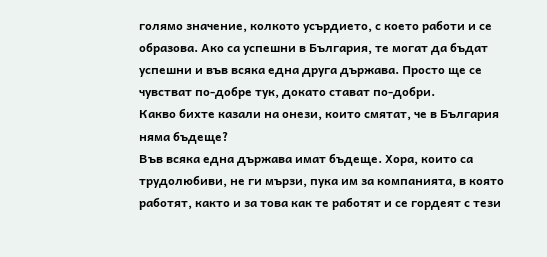голямо значение, колкото усърдието, с което работи и се образова. Ако са успешни в България, те могат да бъдат успешни и във всяка една друга държава. Просто ще се чувстват по-добре тук, докато стават по-добри.
Какво бихте казали на онези, които смятат, че в България няма бъдеще?
Във всяка една държава имат бъдеще. Хора, които са трудолюбиви, не ги мързи, пука им за компанията, в която работят, както и за това как те работят и се гордеят с тези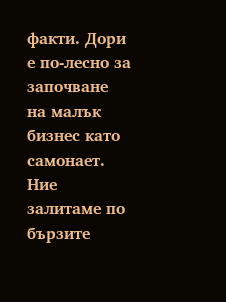факти. Дори е по-лесно за започване на малък бизнес като самонает. Ние залитаме по бързите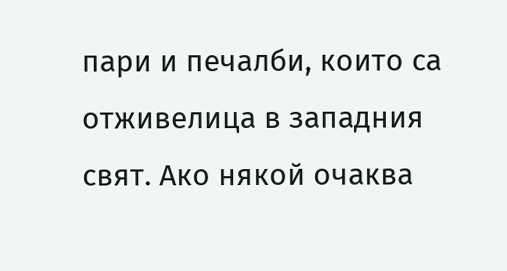пари и печалби, които са отживелица в западния свят. Ако някой очаква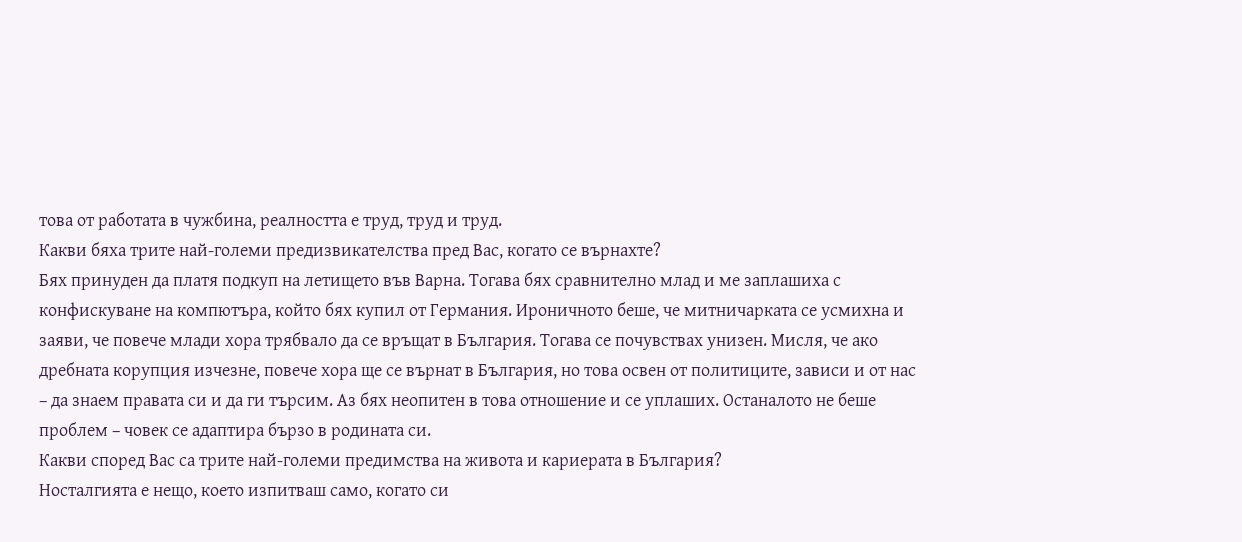това от работата в чужбина, реалността е труд, труд и труд.
Какви бяха трите най-големи предизвикателства пред Вас, когато се върнахте?
Бях принуден да платя подкуп на летището във Варна. Тогава бях сравнително млад и ме заплашиха с конфискуване на компютъра, който бях купил от Германия. Ироничното беше, че митничарката се усмихна и заяви, че повече млади хора трябвало да се връщат в България. Тогава се почувствах унизен. Мисля, че ако дребната корупция изчезне, повече хора ще се върнат в България, но това освен от политиците, зависи и от нас – да знаем правата си и да ги търсим. Аз бях неопитен в това отношение и се уплаших. Останалото не беше проблем – човек се адаптира бързо в родината си.
Какви според Вас са трите най-големи предимства на живота и кариерата в България?
Носталгията е нещо, което изпитваш само, когато си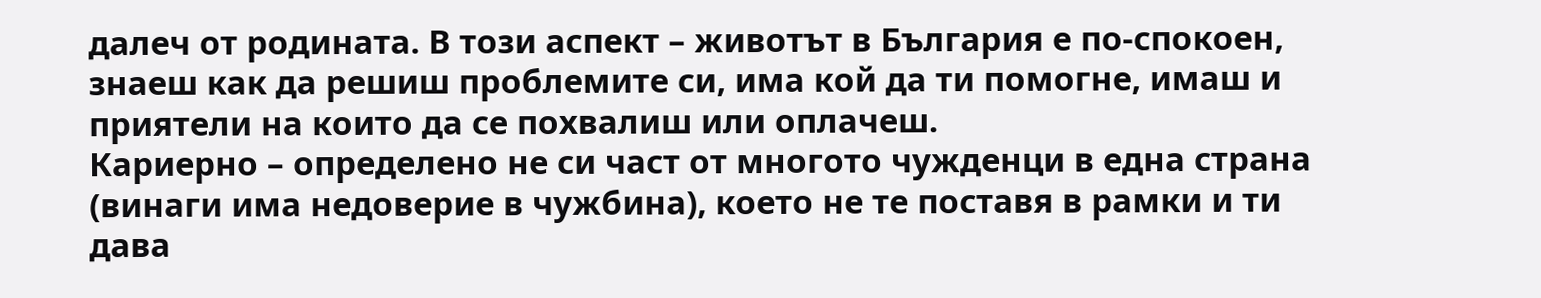далеч от родината. В този аспект – животът в България е по-спокоен, знаеш как да решиш проблемите си, има кой да ти помогне, имаш и приятели на които да се похвалиш или оплачеш.
Кариерно – определено не си част от многото чужденци в една страна (винаги има недоверие в чужбина), което не те поставя в рамки и ти дава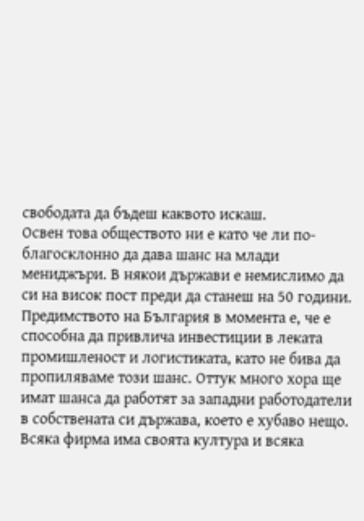свободата да бъдеш каквото искаш.
Освен това обществото ни е като че ли по-благосклонно да дава шанс на млади мениджъри. В някои държави е немислимо да си на висок пост преди да станеш на 50 години. Предимството на България в момента е, че е способна да привлича инвестиции в леката промишленост и логистиката, като не бива да пропиляваме този шанс. Оттук много хора ще имат шанса да работят за западни работодатели в собствената си държава, което е хубаво нещо. Всяка фирма има своята култура и всяка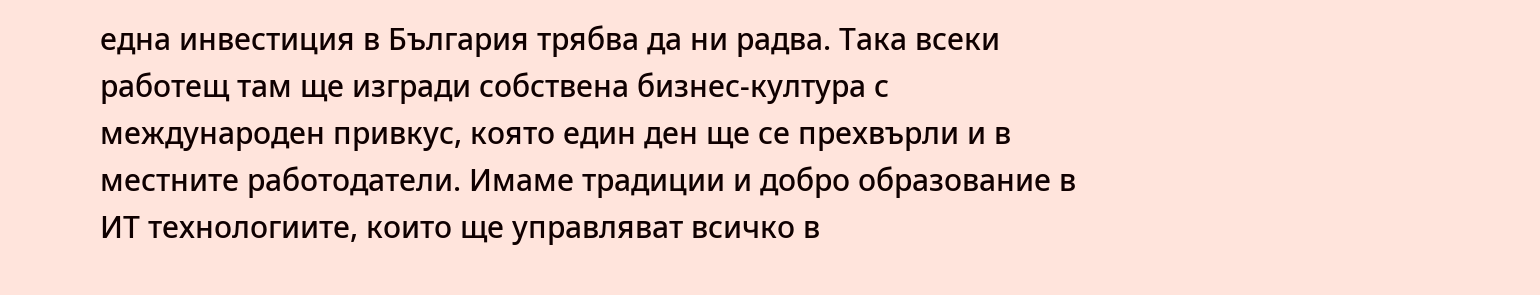една инвестиция в България трябва да ни радва. Така всеки работещ там ще изгради собствена бизнес-култура с международен привкус, която един ден ще се прехвърли и в местните работодатели. Имаме традиции и добро образование в ИТ технологиите, които ще управляват всичко в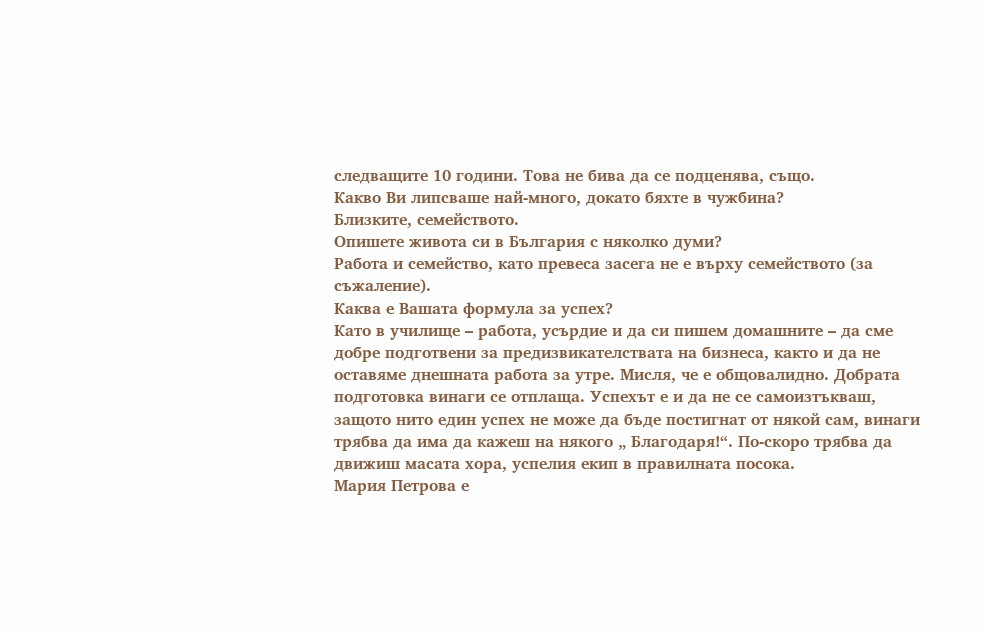следващите 10 години. Това не бива да се подценява, също.
Какво Ви липсваше най-много, докато бяхте в чужбина?
Близките, семейството.
Опишете живота си в България с няколко думи?
Работа и семейство, като превеса засега не е върху семейството (за съжаление).
Каква е Вашата формула за успех?
Като в училище – работа, усърдие и да си пишем домашните – да сме добре подготвени за предизвикателствата на бизнеса, както и да не оставяме днешната работа за утре. Мисля, че е общовалидно. Добрата подготовка винаги се отплаща. Успехът е и да не се самоизтъкваш, защото нито един успех не може да бъде постигнат от някой сам, винаги трябва да има да кажеш на някого „ Благодаря!“. По-скоро трябва да движиш масата хора, успелия екип в правилната посока.
Мария Петрова е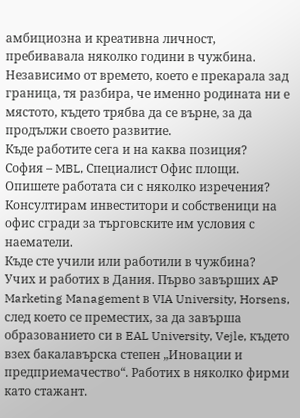амбициозна и креативна личност, пребивавала няколко години в чужбина. Независимо от времето, което е прекарала зад граница, тя разбира, че именно родината ни е мястото, където трябва да се върне, за да продължи своето развитие.
Къде работите сега и на каква позиция?
София – MBL, Специалист Офис площи.
Опишете работата си с няколко изречения?
Консултирам инвеститори и собственици на офис сгради за търговските им условия с наематели.
Къде сте учили или работили в чужбина?
Учих и работих в Дания. Първо завърших AP Marketing Management в VIA University, Horsens, след което се преместих, за да завърша образованието си в EAL University, Vejle, където взех бакалавърска степен „Иновации и предприемачество“. Работих в няколко фирми като стажант.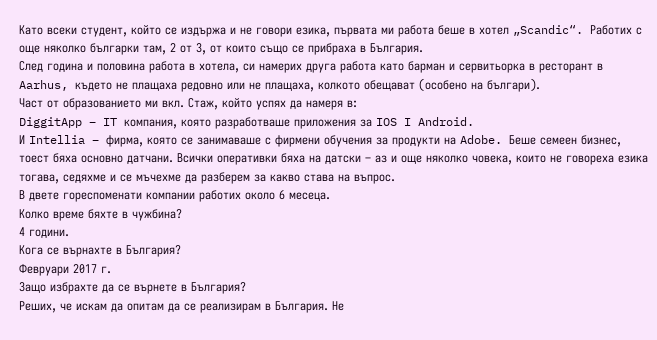Като всеки студент, който се издържа и не говори езика, първата ми работа беше в хотел „Scandic“. Работих с още няколко българки там, 2 от 3, от които също се прибраха в България.
След година и половина работа в хотела, си намерих друга работа като барман и сервитьорка в ресторант в Aarhus, където не плащаха редовно или не плащаха, колкото обещават (особено на българи).
Част от образованието ми вкл. Стаж, който успях да намеря в:
DiggitApp – IT компания, която разработваше приложения за IOS I Android.
И Intellia – фирма, която се занимаваше с фирмени обучения за продукти на Adobe. Беше семеен бизнес, тоест бяха основно датчани. Всички оперативки бяха на датски – аз и още няколко човека, които не говореха езика тогава, седяхме и се мъчехме да разберем за какво става на въпрос.
В двете гореспоменати компании работих около 6 месеца.
Колко време бяхте в чужбина?
4 години.
Кога се върнахте в България?
Февруари 2017 г.
Защо избрахте да се върнете в България?
Реших, че искам да опитам да се реализирам в България. Не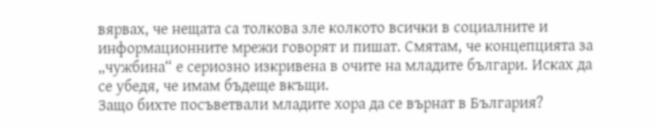вярвах, че нещата са толкова зле колкото всички в социалните и информационните мрежи говорят и пишат. Смятам, че концепцията за „чужбина“ е сериозно изкривена в очите на младите българи. Исках да се убедя, че имам бъдеще вкъщи.
Защо бихте посъветвали младите хора да се върнат в България?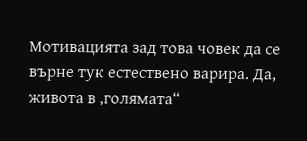Мотивацията зад това човек да се върне тук естествено варира. Да, живота в ‚голямата“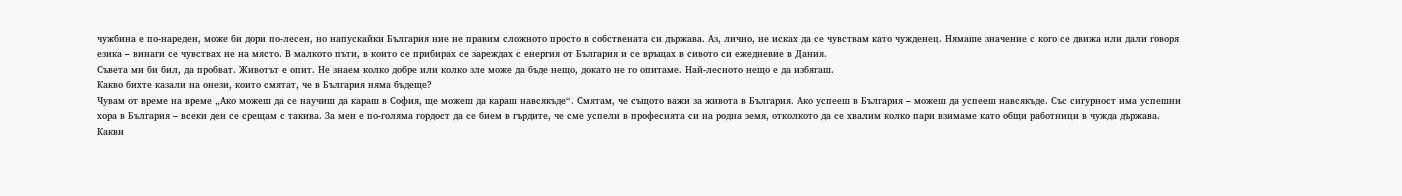чужбина е по-нареден, може би дори по-лесен, но напускайки България ние не правим сложното просто в собствената си държава. Аз, лично, не исках да се чувствам като чужденец. Нямаше значение с кого се движа или дали говоря езика – винаги се чувствах не на място. В малкото пъти, в които се прибирах се зареждах с енергия от България и се връщах в сивото си ежедневие в Дания.
Съвета ми би бил, да пробват. Животът е опит. Не знаем колко добре или колко зле може да бъде нещо, докато не го опитаме. Най-лесното нещо е да избягаш.
Какво бихте казали на онези, които смятат, че в България няма бъдеще?
Чувам от време на време „Ако можеш да се научиш да караш в София, ще можеш да караш навсякъде“. Смятам, че същото важи за живота в България. Ако успееш в България – можеш да успееш навсякъде. Със сигурност има успешни хора в България – всеки ден се срещам с такива. За мен е по-голяма гордост да се бием в гърдите, че сме успели в професията си на родна земя, отколкото да се хвалим колко пари взимаме като общи работници в чужда държава.
Какви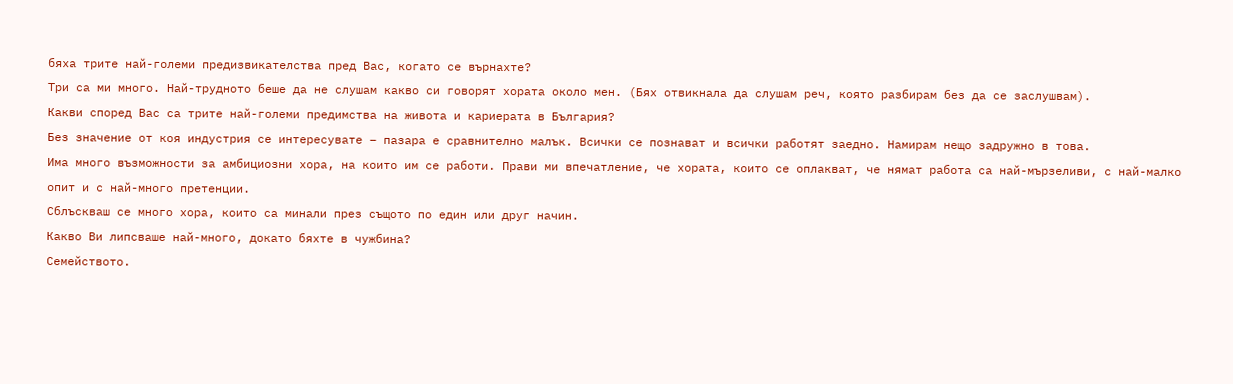бяха трите най-големи предизвикателства пред Вас, когато се върнахте?
Три са ми много. Най-трудното беше да не слушам какво си говорят хората около мен. (Бях отвикнала да слушам реч, която разбирам без да се заслушвам).
Какви според Вас са трите най-големи предимства на живота и кариерата в България?
Без значение от коя индустрия се интересувате – пазара е сравнително малък. Всички се познават и всички работят заедно. Намирам нещо задружно в това.
Има много възможности за амбициозни хора, на които им се работи. Прави ми впечатление, че хората, които се оплакват, че нямат работа са най-мързеливи, с най-малко опит и с най-много претенции.
Сблъскваш се много хора, които са минали през същото по един или друг начин.
Какво Ви липсваше най-много, докато бяхте в чужбина?
Семейството.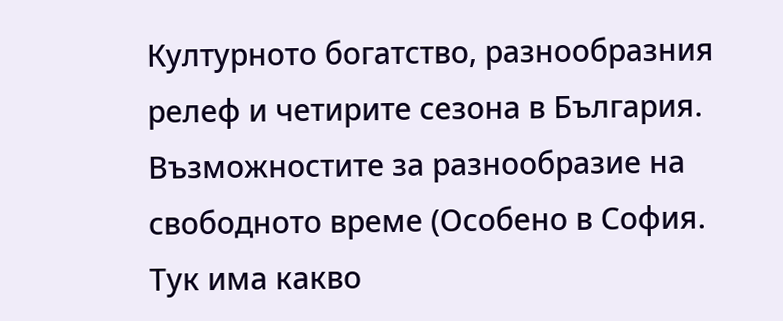Културното богатство, разнообразния релеф и четирите сезона в България.
Възможностите за разнообразие на свободното време (Особено в София.
Тук има какво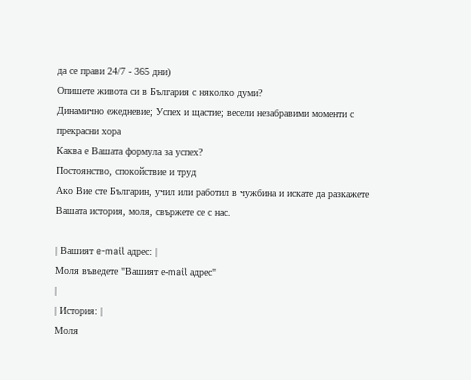да се прави 24/7 - 365 дни)
Опишете живота си в България с няколко думи?
Динамично ежедневие; Успех и щастие; весели незабравими моменти с прекрасни хора
Каква е Вашата формула за успех?
Постоянство, спокойствие и труд
Ако Вие сте Българин, учил или работил в чужбина и искате да разкажете Вашата история, моля, свържете се с нас.

| Вашият e-mail адрес: |
Моля въведете "Вашият е-mail адрес"
|
| История: |
Моля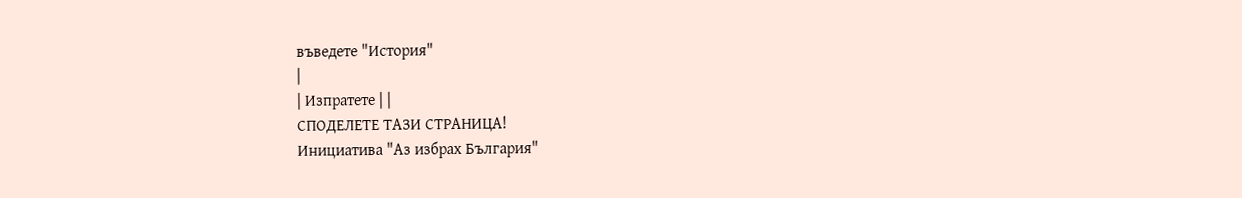въведете "История"
|
| Изпратете | |
СПОДЕЛЕТЕ ТАЗИ СТРАНИЦА!
Инициатива "Аз избрах България"